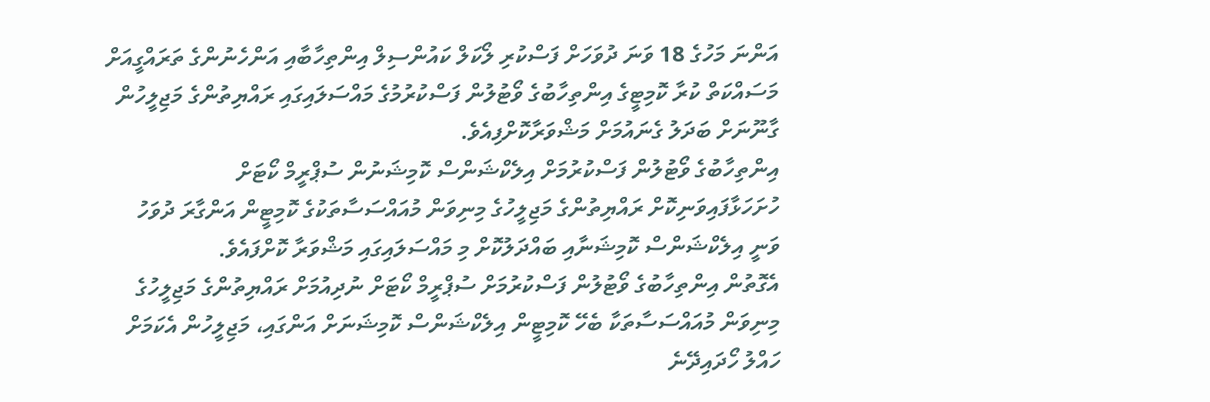އަންނަ މަހުގެ 18 ވަނަ ދުވަހަށް ފަސްކުރި ލޯކަލް ކައުންސިލް އިންތިހާބާއި އަންހެނުންގެ ތަރައްގީއަށް މަސައްކަތް ކުރާ ކޮމިޓީގެ އިންތިހާބުގެ ވޯޓުލުން ފަސްކުރުމުގެ މައްސަލައިގައި ރައްޔިތުންގެ މަޖިލީހުން ގާނޫނަށް ބަދަލު ގެނައުމަށް މަޝްވަރާކޮށްފިއެވެ.
އިންތިހާބުގެ ވޯޓުލުން ފަސްކުރުމަށް އިލެކްޝަންސް ކޮމިޝަނުން ސުޕްރީމް ކޯޓަށް ހުށަހަޅާފައިވަނިކޮށް ރައްޔިތުންގެ މަޖިލީހުގެ މިނިވަން މުއައްސަސާތަކުގެ ކޮމިޓީން އަންގާރަ ދުވަހު ވަނީ އިލެކްޝަންސް ކޮމިޝަނާއި ބައްދަލުކޮށް މި މައްސަލައިގައި މަޝްވަރާ ކޮށްފައެވެ.
އެގޮތުން އިންތިހާބުގެ ވޯޓުލުން ފަސްކުރުމަށް ސުޕްރީމް ކޯޓަށް ނުދިއުމަށް ރައްޔިތުންގެ މަޖިލީހުގެ މިނިވަން މުއައްސަސާތަކާ ބެހޭ ކޮމިޓީން އިލެކްޝަންސް ކޮމިޝަނަށް އަންގައި، މަޖިލީހުން އެކަމަށް ހައްލު ހޯދައިދޭނެ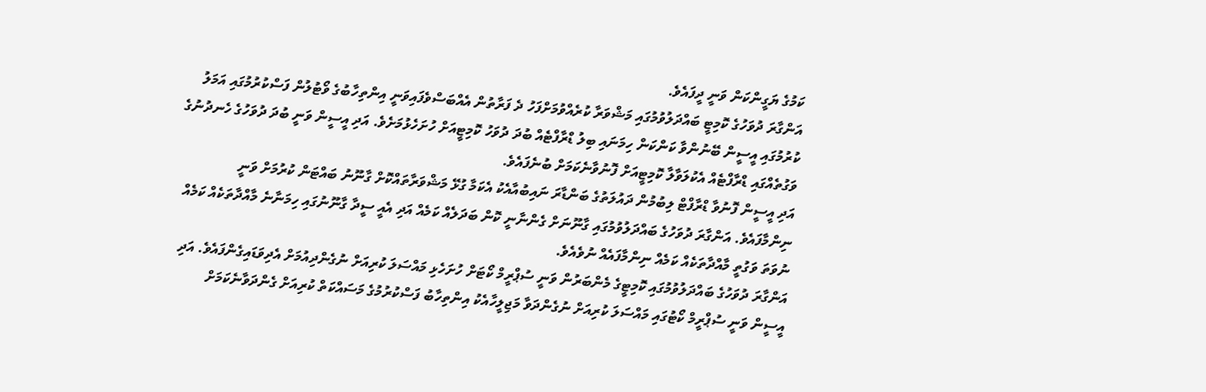ކަމުގެ ޔަގީންކަން ވަނީ ދީފައެވެ.
އަންގާރަ ދުވަހުގެ ކޮމިޓީ ބައްދަލުވުމުގައި މަޝްވަރާ ކުރެއްވުމަށްފަހު ދެ ފަރާތުން އެއްބަސްވެފައިވަނީ އިންތިހާބުގެ ވޯޓުލުން ފަސްކުރުމުގައި އަމަލު ކުރުމުގައި އީސީން ބޭނުންވާ ކަންކަން ހިމަނައި ބިލު ޑްރާފްޓެއް ބުދަ ދުވަހު ކޮމިޓީއަށް ހުށަހެޅުމަށެވެ. އަދި އީސީން ވަނީ ބުދަ ދުވަހުގެ ހެނދުނުގެ ވަގުތެއްގައި ޑްރާފްޓެއް އެކުލަވާލާ ކޮމިޓީއަށް ފޮނުވާނެކަމަށް ބުނެފައެވެ.
އަދި އީސީން ފޮނުވާ ޑްރާފްޓް ލިބުމުން ދައުލަތުގެ ބަންޑާރަ ނައިބުއާއެކު އެކަމާ ގުޅޭ މަޝްވަރާތައްކޮށް ގާނޫނު ބައްޓަން ކުރުމަށް ވަނީ ނިންމާފައެވެ. އަންގާރަ ދުވަހުގެ ބައްދަލުވުމުގައި ގާނޫނަށް ގެންނާނީ ކޮން ބަދަލެއް ކަމެއް އަދި އެއީ ސީދާ ގާނޫނުގައި ހިމަނާނެ މާއްދާތަކެއް ކަމެއް ނުވަތަ ވަގުތީ މާއްދާތަކެއް ކަމެއް ނިންމާފައެއް ނުވެއެވެ.
އަންގާރަ ދުވަހުގެ ބައްދަލުވުމުގައި ކޮމިޓީގެ މެންބަރުން ވަނީ ސުޕްރީމް ކޯޓަށް ހުށަހެޅި މައްސަލަ ކުރިއަށް ނުގެންދިއުމަށް އެދިވަޑައިގެންފައެވެ. އަދި އީސީން ވަނީ ސުޕްރީމް ކޯޓުގައި މައްސަލަ ކުރިއަށް ނުގެންދަވާ މަޖިލީހާއެކު އިންތިހާބު ފަސްކުރުމުގެ މަސައްކަތް ކުރިއަށް ގެންދަވާނެކަމަށް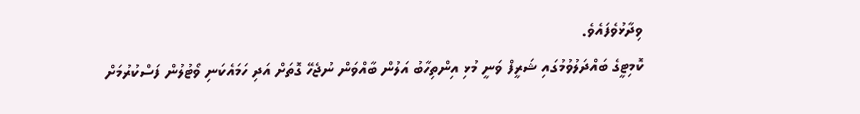ވިދާޅުވެފައެވެ.
ކޮމިޓީގެ ބައްދަލުވުމުގައި ޝަރީފް ވަނީ މުޅި އިންތިހާބު އަލުން ބާއްވަން ނުޖެހޭ ގޮތަށް އަދި ހަމައެކަނި ވޯޓުލުން ފަސްކުރުމަށް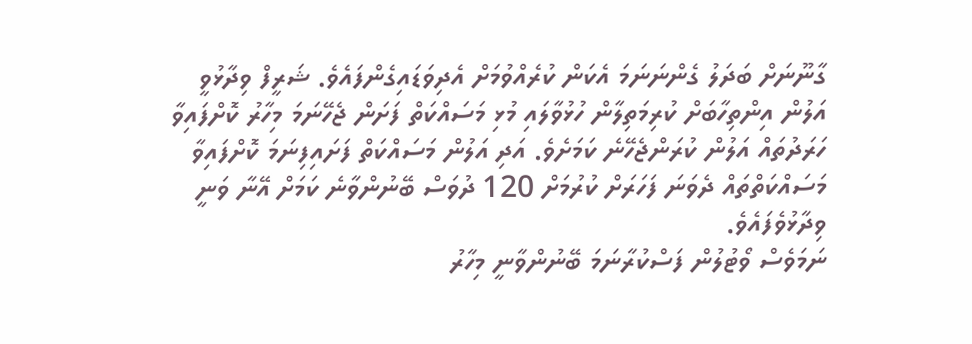ގާނޫނަށް ބަދަލު ގެންނަނަމަ އެކަން ކުރެއްވުމަށް އެދިވަޑައިގެންފައެވެ. ޝަރީފް ވިދާޅުވީ އަލުން އިންތިހާބަށް ކުރިމަތިލާން ހުޅުވާލައި މުޅި މަސައްކަތް ފަށަން ޖެހޭނަމަ މިހާރު ކޮށްފައިވާ ހަރަދުތައް އަލުން ކުރަންޖެހޭނެ ކަމަށެވެ. އަދި އަލުން މަސައްކަތް ފަށައިފިނަމަ ކޮށްފައިވާ މަސައްކަތްތައް ދެވަނަ ފަހަރަށް ކުރުމަށް 120 ދުވަސް ބޭނުންވާނެ ކަމަށް އޭނާ ވަނީ ވިދާޅުވެފައެވެ.
ނަމަވެސް ވޯޓުލުން ފަސްކުރާނަމަ ބޭނުންވާނީ މިހާރު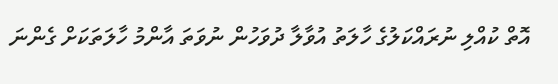އޮތް ކުއްލި ނުރައްކަލުގެ ހާލަތު އުވާލާ ދުވަހުން ނުވަތަ އާންމު ހާލަތަކަށް ގެންނަ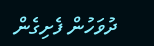ދުވަހުން ފެށިގެން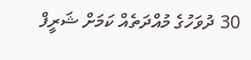30 ދުވަހުގެ މުއްދަތެއް ކަމަށް ޝަރީފް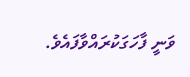ވަނީ ފާހަގަކުރައްވާފައެވެ.